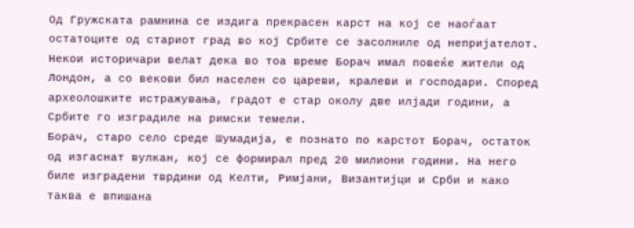Од Гружската рамнина се издига прекрасен карст на кој се наоѓаат остатоците од стариот град во кој Србите се засолниле од непријателот.
Некои историчари велат дека во тоа време Борач имал повеќе жители од Лондон, а со векови бил населен со цареви, кралеви и господари. Според археолошките истражувања, градот е стар околу две илјади години, а Србите го изградиле на римски темели.
Борач, старо село среде Шумадија, е познато по карстот Борач, остаток од изгаснат вулкан, кој се формирал пред 20 милиони години. На него биле изградени тврдини од Келти, Римјани, Византијци и Срби и како таква е впишана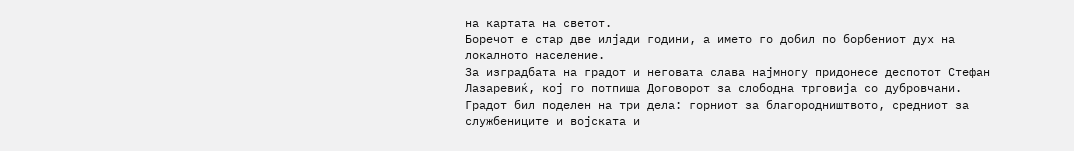на картата на светот.
Боречот е стар две илјади години, а името го добил по борбениот дух на локалното население.
За изградбата на градот и неговата слава најмногу придонесе деспотот Стефан Лазаревиќ, кој го потпиша Договорот за слободна трговија со дубровчани.
Градот бил поделен на три дела: горниот за благородништвото, средниот за службениците и војската и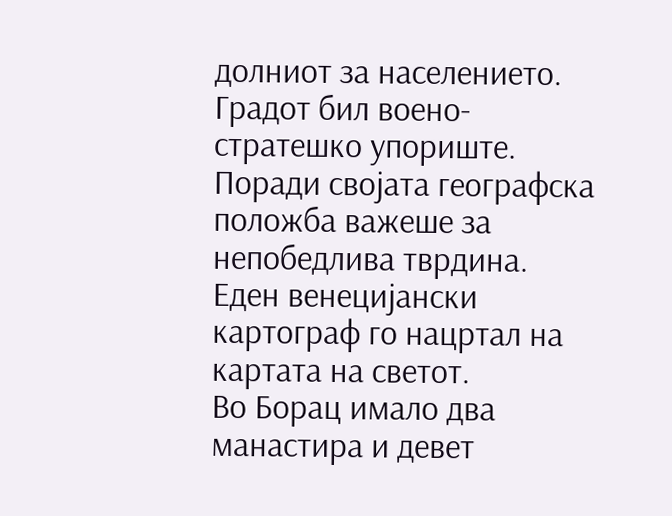долниот за населението. Градот бил воено-стратешко упориште. Поради својата географска положба важеше за непобедлива тврдина. Еден венецијански картограф го нацртал на картата на светот.
Во Борац имало два манастира и девет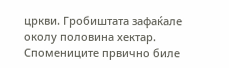цркви. Гробиштата зафаќале околу половина хектар. Спомениците првично биле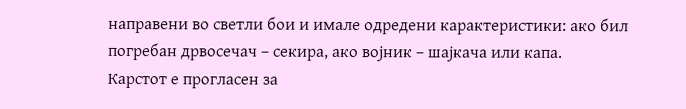направени во светли бои и имале одредени карактеристики: ако бил погребан дрвосечач – секира, ако војник – шајкача или капа.
Карстот е прогласен за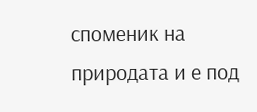споменик на природата и е под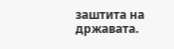заштита на државата.